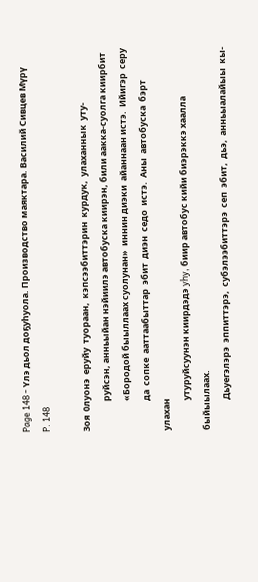Page 148 - Үлэ дьол доҕуһуола. Производство маяктара. Василий Сивцев Мүрү
P. 148

Зоя  0луонэ  еруйу  туораан,  кэпсээбиттэрин  курдук,  улаханнык  уту-
               руйсэн, анньыйан нэйиилэ автобуска киирэн, били аакка-суолга киирбит
               «Бородой быыллаах суолунан»  иннин диэки  айаннаан истэ.  Ийигэр  серу
               да  сопке  ааттаабыттар  эбит  диэн  седо  истэ.  Аны  автобуска  бэрт  улахан
               утуруйсуунэн киирдэдэ yhy, биир автобус кийи биэрэккэ хаалла быйыылаах.
               Дьуегэлэрэ  эппиттэрэ,  субэлээбиттэрэ  сеп  эбит,  дьэ,  анньыалайыы  кы-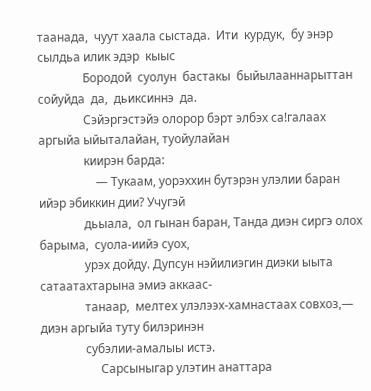таанада,  чуут хаала сыстада.  Ити  курдук,  бу энэр сылдьа илик эдэр  кыыс
               Бородой  суолун  бастакы  быйылааннарыттан  сойуйда  да,  дьиксиннэ  да.
               Сэйэргэстэйэ олорор бэрт элбэх са!галаах аргыйа ыйыталайан, туойулайан
               киирэн барда:
                   — Тукаам, уорэххин бутэрэн улэлии баран ийэр эбиккин дии? Учугэй
               дьыала,  ол гынан баран, Танда диэн сиргэ олох барыма,  суола-иийэ суох,
               урэх дойду. Дупсун нэйилиэгин диэки ыыта сатаатахтарына эмиэ аккаас-
               танаар,  мелтех улэлээх-хамнастаах совхоз,— диэн аргыйа туту билэринэн
               субэлии-амалыы истэ.
                    Сарсыныгар улэтин анаттара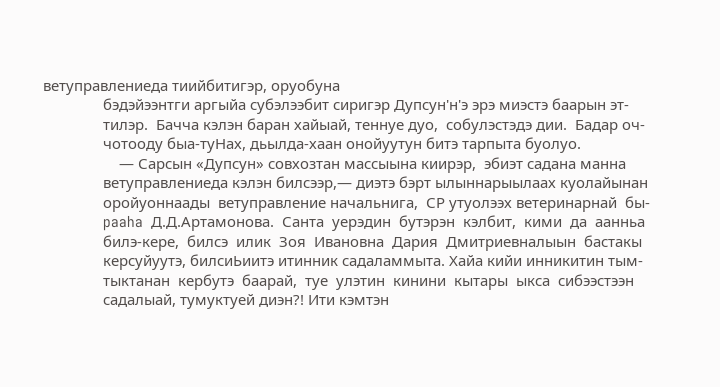ветуправлениеда тиийбитигэр, оруобуна
               бэдэйээнтги аргыйа субэлээбит сиригэр Дупсун'н'э эрэ миэстэ баарын эт-
               тилэр.  Бачча кэлэн баран хайыай, теннуе дуо,  собулэстэдэ дии.  Бадар оч-
               чотооду быа-туНах, дьылда-хаан онойуутун битэ тарпыта буолуо.
                   — Сарсын «Дупсун» совхозтан массыына киирэр,  эбиэт садана манна
               ветуправлениеда кэлэн билсээр,— диэтэ бэрт ылыннарыылаах куолайынан
               оройуоннаады  ветуправление начальнига,  СР утуолээх ветеринарнай  бы-
               paaha  Д.Д.Артамонова.  Санта  уерэдин  бутэрэн  кэлбит,  кими  да  аанньа
               билэ-кере,  билсэ  илик  Зоя  Ивановна  Дария  Дмитриевналыын  бастакы
               керсуйуутэ, билсиЬиитэ итинник садаламмыта. Хайа кийи инникитин тым-
               тыктанан  кербутэ  баарай,  туе  улэтин  кинини  кытары  ыкса  сибээстээн
               садалыай, тумуктуей диэн?! Ити кэмтэн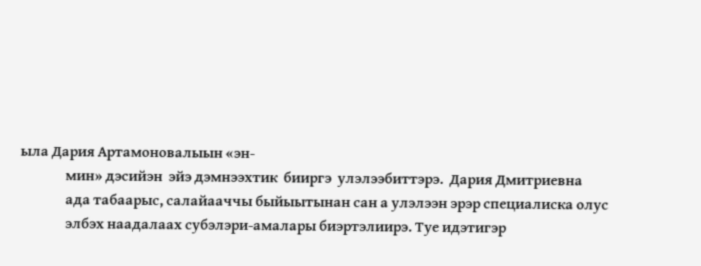ыла Дария Артамоновалыын «эн-
               мин» дэсийэн  эйэ дэмнээхтик  бииргэ  улэлээбиттэрэ.  Дария Дмитриевна
               ада табаарыс, салайааччы быйыытынан сан а улэлээн эрэр специалиска олус
               элбэх наадалаах субэлэри-амалары биэртэлиирэ. Туе идэтигэр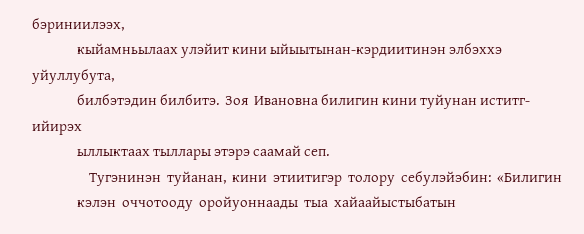бэриниилээх,
               кыйамньылаах улэйит кини ыйыытынан-кэрдиитинэн элбэххэ уйуллубута,
               билбэтэдин билбитэ.  Зоя  Ивановна билигин кини туйунан иститг-ийирэх
               ыллыктаах тыллары этэрэ саамай сеп.
                   Тугэнинэн  туйанан,  кини  этиитигэр  толору  себулэйэбин:  «Билигин
               кэлэн  оччотооду  оройуоннаады  тыа  хайаайыстыбатын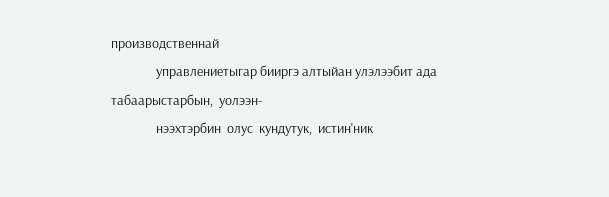производственнай
               управлениетыгар бииргэ алтыйан улэлээбит ада табаарыстарбын,  уолээн-
               нээхтэрбин  олус  кундутук,  истин'ник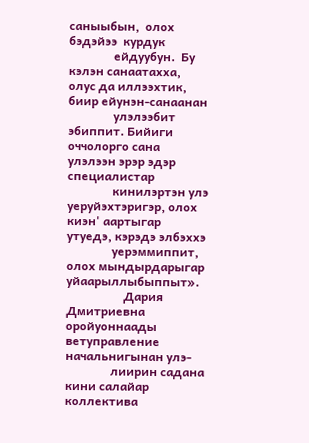саныыбын,  олох  бэдэйээ  курдук
               ейдуубун.  Бу кэлэн санаатахха, олус да иллээхтик, биир ейунэн-санаанан
               улэлээбит эбиппит. Бийиги оччолорго сана улэлээн эрэр эдэр специалистар
               кинилэртэн улэ уеруйэхтэригэр, олох киэн' аартыгар утуедэ, кэрэдэ элбэххэ
               уерэммиппит, олох мындырдарыгар уйаарыллыбыппыт».
                   Дария Дмитриевна оройуоннаады ветуправление начальнигынан улэ-
               лиирин садана кини салайар коллектива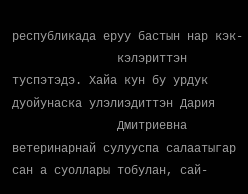республикада еруу бастын нар кэк-
               кэлэриттэн туспэтэдэ. Хайа кун бу урдук дуойунаска улэлиэдиттэн Дария
               Дмитриевна ветеринарнай сулууспа салаатыгар сан а суоллары тобулан, сай-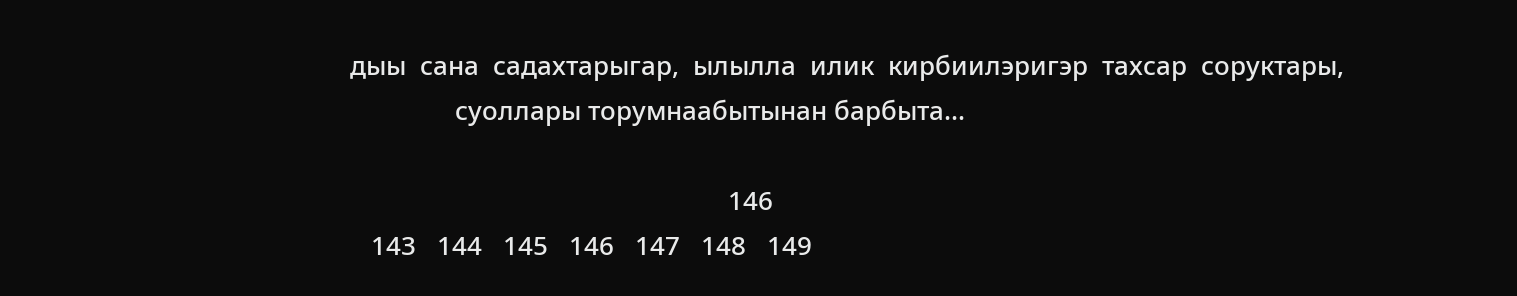дыы  сана  садахтарыгар,  ылылла  илик  кирбиилэригэр  тахсар  соруктары,
               суоллары торумнаабытынан барбыта...

                                                      146
   143   144   145   146   147   148   149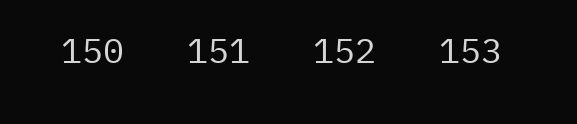150   151   152   153